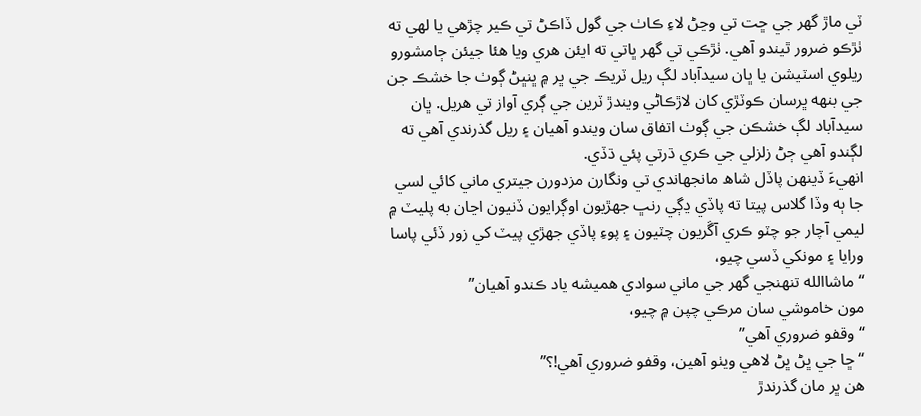ٽي ماڙ گھر جي ڇت تي وڃڻ لاءِ ڪاٺ جي گول ڏاڪڻ تي ڪير چڙھي يا لھي ته ٺڙڪو ضرور ٿيندو آھي. ٺڙڪي تي گھر ڀاتي ته ايئن ھري ويا ھئا جيئن ڄامشورو ريلوي اسٽيشن يا ڀان سيدآباد لڳ ريل ٽريڪ جي ڀر ۾ ڀنڀڻ ڳوٺ جا خشڪ جن جي بنھه ڀرسان ڪوٽڙي کان لاڙڪاڻي ويندڙ ٽرين جي ڳري آواز تي ھريل. ڀان سيدآباد لڳ خشڪن جي ڳوٺ اتفاق سان ويندو آھيان ۽ ريل گذرندي آھي ته لڳندو آھي ڄڻ زلزلي جي ڪري ڌرتي پئي ڌڏي.
انھيءَ ڏينھن پاڏل شاھ مانجھاندي تي ونگارن مزدورن جيتري ماني کائي لسي جا ٻه وڏا گلاس پيتا ته پاڏي ڍڳي رنڀ جھڙيون اوڳرايون ڏنيون اڃان به پليٽ ۾ ليمي آچار جو چٽو ڪري آڱريون چٽيون ۽ پوءِ پاڏي جھڙي پيٽ کي زور ڏئي پاسا ورايا ۽ مونکي ڏسي چيو،
“ماشاالله تنھنجي گھر جي ماني سوادي ھميشه ياد ڪندو آھيان”
مون خاموشي سان مرڪي چپن ۾ چيو،
“وقفو ضروري آھي”
“ڇا جي ڀڻ ڀڻ لاھي ويٺو آھين، وقفو ضروري آھي!؟”
ھن ڀر مان گذرندڙ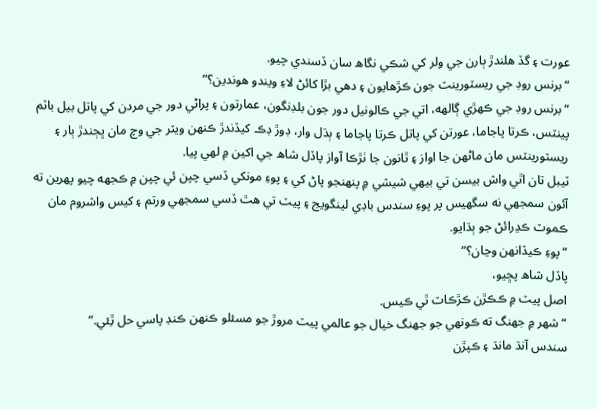عورت ۽ گڏ ھلندڙ ٻارن جي ولر کي شڪي نگاھ سان ڏسندي چيو.
“برنس روڊ جي ريسٽورينٽ جون ڪڙھايون ۽ دھي بڙا کائڻ لاءِ ويندو ھوندين؟”
“برنس روڊ جي ڪھڙي ڳالھه، اتي جي ڪالونيل دور جون بلڊنگون، عمارتون ۽ پراڻي دور جي مردن کي پاتل بيل باٽم پينٽس، ڪرتا پاجاما، عورتن کي پاتل ڪرتا پاجاما ۽ ٻڌل وار، ڊوڙ ڊڪ کيڏندڙ ڪنھن ويٽر جي وچ مان ڀڄندڙ ٻار ۽ ريسٽورينٽس مان ماڻھن جا اواز ۽ ٿانون جا ٺڙڪا آواز پاڏل شاھ جي اکين ۾ لھي پيا.
ٽيبل تان اٿي واش بيسن تي بيھي شيشي ۾ پنھنجو پاڻ کي ۽ پوءِ مونکي ڏسي چپن ئي چپن ۾ ڪجھه چيو پھرين ته آئون سمجھي نه سگھيس پر پوءِ سندس باڊي لينگويج ۽ پيٽ تي ھٿ ڏسي سمجھي ورتم ۽ کيس واشروم مان ڪموٽ ڪڍرائڻ جو ٻڌايو.
“پوءِ ڪيڏانھن وڃان؟”
پاڏل شاھ پڇيو،
اصل پيٽ ۾ ڪڪڙن ڪڙڪاٽ ٿي ڪيس.
“شھر ۾ جھنگ ته ڪونھي جو جھنگ خيال جو عالمي پيٽ مروڙ جو مسئلو ڪنھن ڪنڊ پاسي حل ٿِئي.”
سندس آنڌ مانڌ ۽ ڪپڙن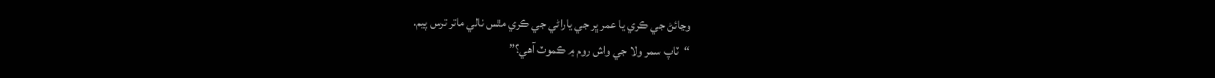وڃائڻ جي ڪري يا عمر ڀر جي ياراڻي جي ڪري مٿس نالي ماتر ترس پيم.
“ٽاپ سمر ولا جي واش روم ۾ ڪموٽ آھي؟”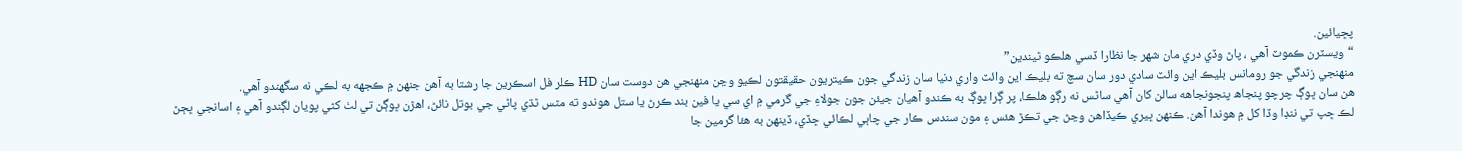پڇيائين.
“ويسٽرن ڪموٽ آھي ، پاڻ وڏي دري مان شهر جا نظارا ڏسي هلڪو ٿيندين”
منهنجي زندگي جو رومانس بليڪ اين وائٽ سادي دور سان سچ ته بليڪ اين وائٽ واري دنيا سان زندگي جون ڪيتريون حقيقتون لڪيو وڃن منهنجي هن دوست سان HD ڪلر فل اسڪرين جا رشتا به آهن جنهن ۾ ڪجھه به لڪي نه سگهندو آهي.
ھن سان ڀوڳ چرچو پنجاھ پنجونجاهه سالن کان آھي ساڻس نه رڳو ھلڪا، پر ڳرا ڀوڳ به ڪندو آھيان جيئن جون جولاءِ جي گرمي ۾ اي سي يا فين بند ڪرڻ يا ستل ھوندو ته مٿس ٿڌي پاڻي جي بوتل نائڻ، اھڙن ڀوڳن تي لٺ کڻي پويان لڳندو آھي ۽ اسانجي ڀڄڻ لڪ ڇپ تي ننڊا وڏا کل ۾ ھوندا آھن. ڪنھن ڀيري ڪيڏاهن وڃڻ جي تڪڙ ھئس ۽ مون سندس ڪار جي چاٻي لڪائي ڇڏي، ڏينھن به ھئا گرمين جا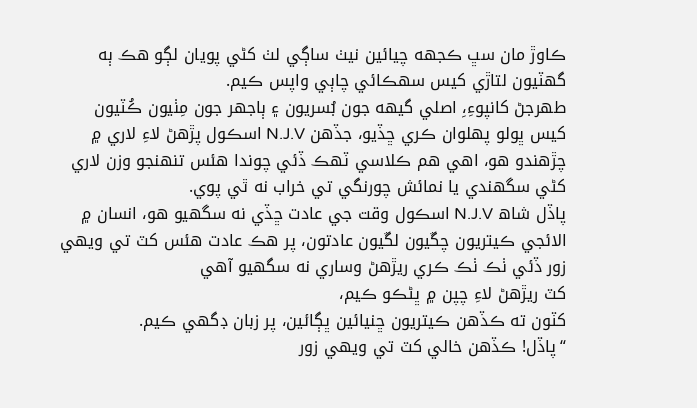ڪاوڙ مان سڀ ڪجھه چيائين نيٺ ساڳي لٺ کڻي پويان لڳو ھڪ ٻه گھٽيون لتاڙي کيس سھڪائي چاٻي واپس ڪيم.
طهرجڻ کانپوءِ،ِ اصلي گيھه جون بُسريون ۽ ٻاجهر جون مِٺيون ڪُٽيون کيس ڀولو پھلوان ڪري ڇڏيو، جڏهن N.J.V اسڪول پڙهڻ لاءِ لاري ۾ چڙهندو هو، اهي هم ڪلاسي ٽهڪ ڏئي چوندا هئس تنهنجو وزن لاري کڻي سگهندي يا نمائش چورنگي تي خراب نه ٿي پوي.
پاڏل شاھ N.J.V اسڪول وقت جي عادت ڇڏي نه سگھيو ھو، انسان ۾ الائجي ڪيتريون چڱيون لڱيون عادتون، پر ھڪ عادت ھئس کٽ تي ويھي زور ڏئي ٺڪ ٺڪ ڪري ريڙھڻ وساري نه سگھيو آھي
کٽ ريڙهڻ لاءِ چپن ۾ ڀڻڪو ڪيم،
کٽون ته ڪڏهن ڪيتريون ڇنيائين ڀڳائين، پر زبان ڊگهي ڪيم.
“پاڏل! ڪڏهن خالي کٽ تي ويهي زور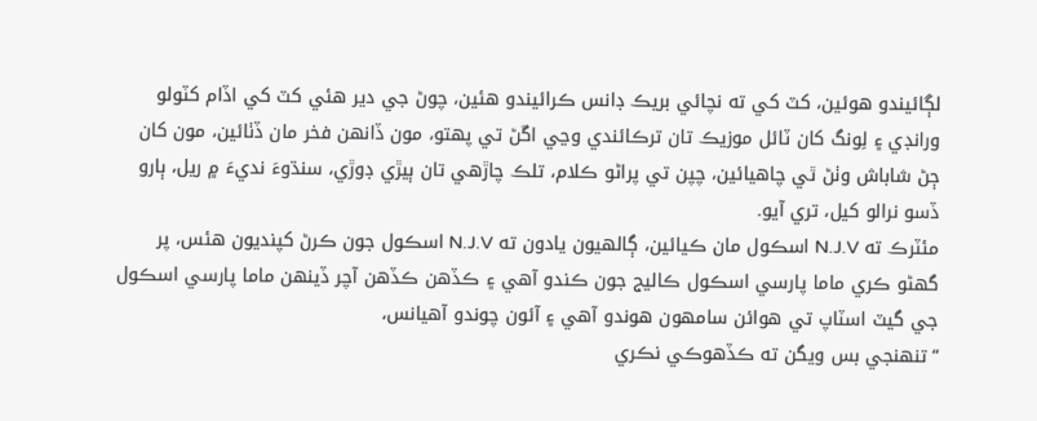لڳائيندو ھوئين، کٽ کي ته نچائي بريڪ ڊانس ڪرائيندو ھئين، چوڻ جي دير هئي کٽ کي اڏام کٽولو ورانڊي ۽ لِونگ کان ٽائل موزيڪ تان ترڪائندي وڃي اڱڻ تي پھتو، مون ڏانھن فخر مان ڏٺائين، مون کان ڄڻ شاباش وٺڻ ٿي چاهيائين، چپن تي پراڻو ڪلام، تلڪ چاڙھي تان ٻيڙي ڊوڙي، سنڌوءَ نديءَ ۾ ريل، ٻارو ڏسو نرالو کيل، تري آيو.
مئٽرڪ ته N.J.V اسڪول مان ڪيائين، ڳالهيون يادون ته N.J.V اسڪول جون ڪرڻ کپنديون ھئس، پر گهڻو ڪري ماما پارسي اسڪول ڪاليج جون ڪندو آهي ۽ ڪڏهن ڪڏهن آچر ڏينهن ماما پارسي اسڪول جي گيٽ اسٽاپ تي هوائن سامهون هوندو آهي ۽ آئون چوندو آهيانس،
“تنهنجي بس ويگن ته ڪڏهوڪي نڪري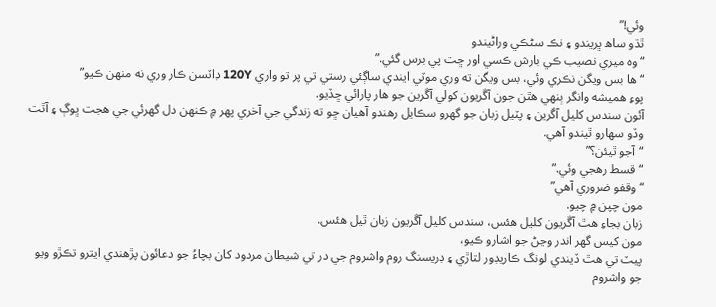وئي!”
ٿڌو ساھ ڀريندو ۽ نڪ سڻڪي وراڻيندو
“ وه ميري نصيب ڪي بارش ڪسي اور ڇت پي برس گئي.”
“ها بس ويگن نڪري وئي، بس ويگن ته وري موٽي ايندي ساڳئي رستي تي پر تو واري 120Y ڊاٽسن ڪار وري نه منھن ڪيو”
پوءِ ھميشه وانگر ٻنھي ھٿن جون آڱريون کولي آڱرين جو ھار پارائي ڇڏيو.
آئون سندس کليل آڱرين ۽ پٽيل زبان جو گھرو سڪايل رھندو آھيان ڇو ته زندگي جي آخري پھر ۾ ڪنھن دل گھرئي جي ھجت ڀوڳ ۽ آٿت وڏو سھارو ٿيندو آھي.
“آجو ٿيئن؟”
“قسط رھجي وئي.”
“وقفو ضروري آھي”
مون چپن ۾ چيو.
زبان بجاءِ ھٿ آڱريون کليل ھئس، سندس کليل آڱريون زبان ٿيل ھئس.
مون کيس گھر اندر وڃڻ جو اشارو ڪيو،
پيٽ تي ھٿ ڏيندي لونگ ڪاريڊور لتاڙي ۽ ڊريسنگ روم واشروم جي در تي شيطان مردود کان بچاءُ جو دعائون پڙھندي ايترو تڪڙو ويو جو واشروم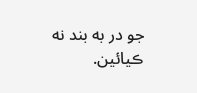جو در به بند نه ڪيائين.